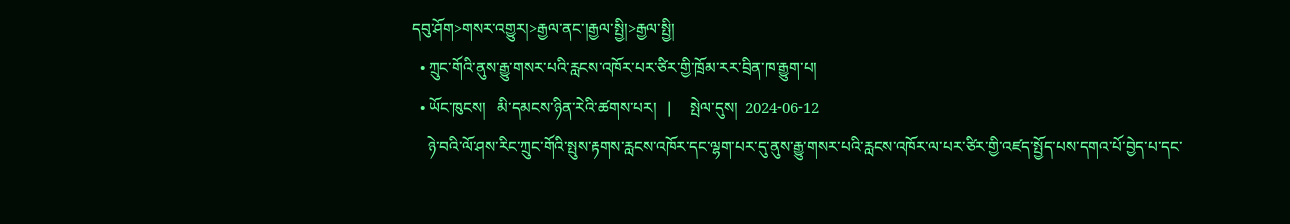དབུ་ཤོག>གསར་འགྱུར།>རྒྱལ་ནང་།རྒྱལ་སྤྱི།>རྒྱལ་སྤྱི།
  • ཀྲུང་གོའི་ནུས་རྒྱུ་གསར་པའི་རླངས་འཁོར་པར་ཙིར་གྱི་ཁྲོམ་རར་བྲིན་ཁ་རྒྱུག་པ།
  • ཡོང་ཁུངས།   མི་དམངས་ཉིན་རེའི་ཚགས་པར།   |     སྤེལ་དུས།  2024-06-12
    ཉེ་བའི་ལོ་ཤས་རིང་ཀྲུང་གོའི་སྤུས་རྟགས་རླངས་འཁོར་དང་ལྷག་པར་དུ་ནུས་རྒྱུ་གསར་པའི་རླངས་འཁོར་ལ་པར་ཙིར་གྱི་འཛད་སྤྱོད་པས་དགའ་པོ་བྱེད་པ་དང་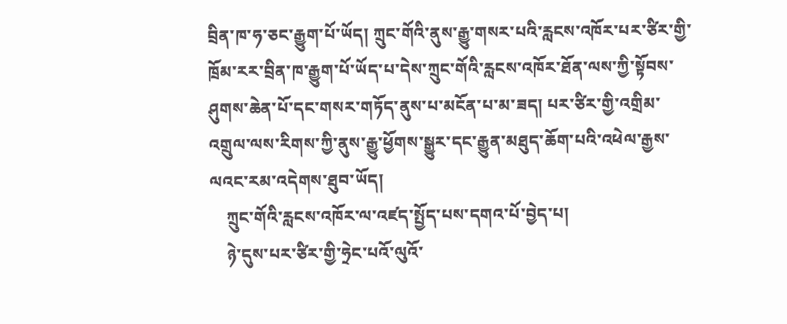བྲིན་ཁ་ཧ་ཅང་རྒྱུག་པོ་ཡོད། ཀྲུང་གོའི་ནུས་རྒྱུ་གསར་པའི་རླངས་འཁོར་པར་ཙིར་གྱི་ཁྲོམ་རར་བྲིན་ཁ་རྒྱུག་པོ་ཡོད་པ་དེས་ཀྲུང་གོའི་རླངས་འཁོར་ཐོན་ལས་ཀྱི་སྟོབས་ཤུགས་ཆེན་པོ་དང་གསར་གཏོད་ནུས་པ་མངོན་པ་མ་ཟད། པར་ཙིར་གྱི་འགྲིམ་འགྲུལ་ལས་རིགས་ཀྱི་ནུས་རྒྱུ་ཕྱོགས་སྒྱུར་དང་རྒྱུན་མཐུད་ཆོག་པའི་འཕེལ་རྒྱས་ལའང་རམ་འདེགས་ཐུབ་ཡོད།
    ཀྲུང་གོའི་རླངས་འཁོར་ལ་འཛད་སྤྱོད་པས་དགའ་པོ་བྱེད་པ།
    ཉེ་དུས་པར་ཙིར་གྱི་ཧྲེང་པའོ་ལུའོ་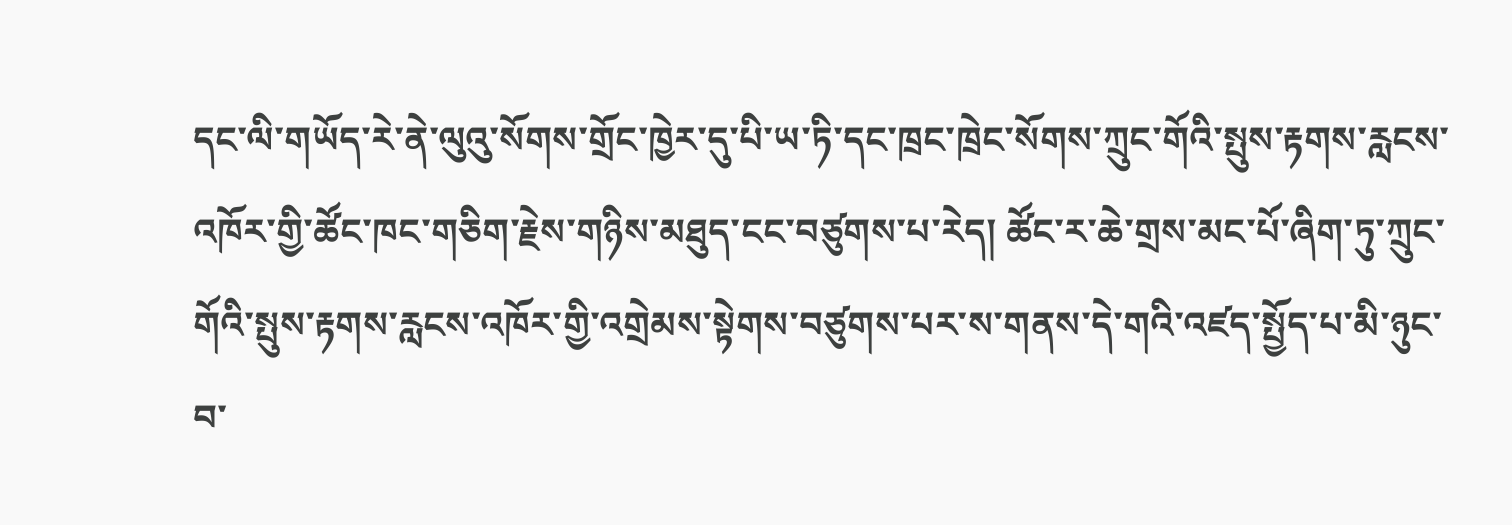དང་ལི་གཡོད་རེ་ནེ་ལུའུ་སོགས་གྲོང་ཁྱེར་དུ་པི་ཡ་ཏི་དང་ཁྲང་ཁྲེང་སོགས་ཀྲུང་གོའི་སྤུས་རྟགས་རླངས་འཁོར་གྱི་ཚོང་ཁང་གཅིག་རྗེས་གཉིས་མཐུད་ངང་བཙུགས་པ་རེད། ཚོང་ར་ཆེ་གྲས་མང་པོ་ཞིག་ཏུ་ཀྲུང་གོའི་སྤུས་རྟགས་རླངས་འཁོར་གྱི་འགྲེམས་སྟེགས་བཙུགས་པར་ས་གནས་དེ་གའི་འཛད་སྤྱོད་པ་མི་ཉུང་བ་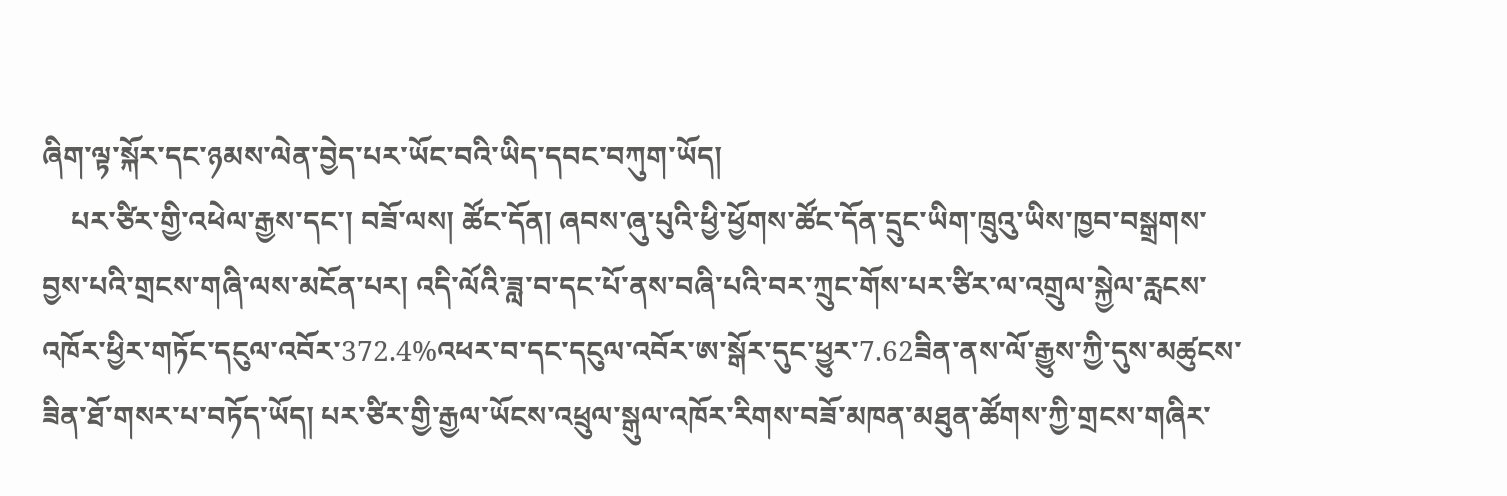ཞིག་ལྟ་སྐོར་དང་ཉམས་ལེན་བྱེད་པར་ཡོང་བའི་ཡིད་དབང་བཀུག་ཡོད།
    པར་ཙིར་གྱི་འཕེལ་རྒྱས་དང་། བཟོ་ལས། ཚོང་དོན། ཞབས་ཞུ་པུའི་ཕྱི་ཕྱོགས་ཚོང་དོན་དྲུང་ཡིག་ཁྲུའུ་ཡིས་ཁྱབ་བསྒྲགས་བྱས་པའི་གྲངས་གཞི་ལས་མངོན་པར། འདི་ལོའི་ཟླ་བ་དང་པོ་ནས་བཞི་པའི་བར་ཀྲུང་གོས་པར་ཙིར་ལ་འགྲུལ་སྐྱེལ་རླངས་འཁོར་ཕྱིར་གཏོང་དངུལ་འབོར་372.4%འཕར་བ་དང་དངུལ་འབོར་ཨ་སྒོར་དུང་ཕྱུར་7.62ཟིན་ནས་ལོ་རྒྱུས་ཀྱི་དུས་མཚུངས་ཟིན་ཐོ་གསར་པ་བཏོད་ཡོད། པར་ཙིར་གྱི་རྒྱལ་ཡོངས་འཕྲུལ་སྒུལ་འཁོར་རིགས་བཟོ་མཁན་མཐུན་ཚོགས་ཀྱི་གྲངས་གཞིར་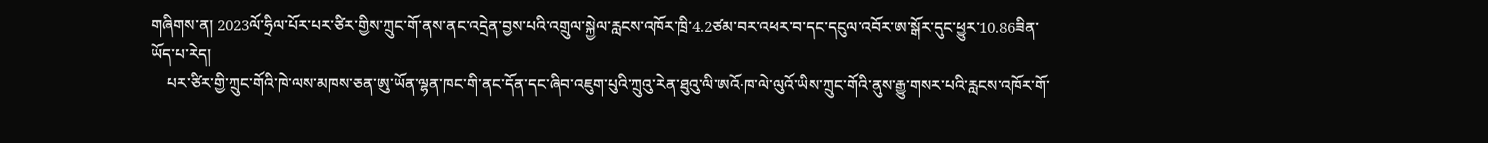གཞིགས་ན། 2023ལོ་ཧྲིལ་པོར་པར་ཙིར་གྱིས་ཀྲུང་གོ་ནས་ནང་འདྲེན་བྱས་པའི་འགྲུལ་སྐྱེལ་རླངས་འཁོར་ཁྲི་4.2ཙམ་བར་འཕར་བ་དང་དངུལ་འབོར་ཨ་སྒོར་དུང་ཕྱུར་10.86ཟིན་ཡོད་པ་རེད།
    པར་ཙིར་གྱི་ཀྲུང་གོའི་ཁེ་ལས་མཁས་ཅན་ཨུ་ཡོན་ལྷན་ཁང་གི་ནང་དོན་དང་ཞིབ་འཇུག་པུའི་ཀྲུའུ་རེན་ཐུའུ་ལི་ཨའོ·ཁ་ལེ་ལུའོ་ཡིས་ཀྲུང་གོའི་ནུས་རྒྱུ་གསར་པའི་རླངས་འཁོར་གོ་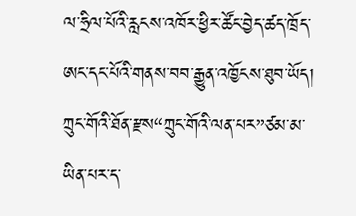ལ་ཧྲིལ་པོའི་རླངས་འཁོར་ཕྱིར་ཚོང་བྱེད་ཚད་ཁྲོད་ཨང་དང་པོའི་གནས་བབ་རྒྱུན་འཁྱོངས་ཐུབ་ཡོད། ཀྲུང་གོའི་ཐོན་རྫས“ཀྲུང་གོའི་ལན་པར”ཙམ་མ་ཡིན་པར་ད་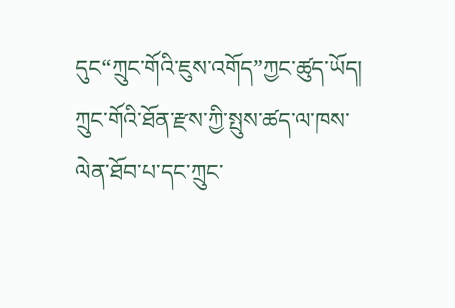དུང“ཀྲུང་གོའི་ཇུས་འགོད”ཀྱང་ཚུད་ཡོད། ཀྲུང་གོའི་ཐོན་རྫས་ཀྱི་སྤུས་ཚད་ལ་ཁས་ལེན་ཐོབ་པ་དང་ཀྲུང་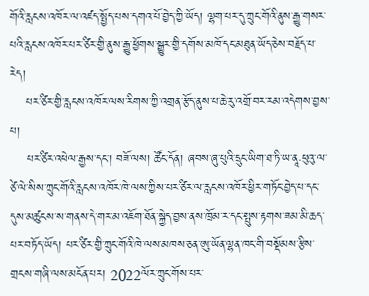གོའི་རླངས་འཁོར་ལ་འཛད་སྤྱོད་པས་དགའ་པོ་བྱེད་ཀྱི་ཡོད། ལྷག་པར་དུ་ཀྲུང་གོའི་ནུས་རྒྱུ་གསར་པའི་རླངས་འཁོར་པར་ཙིར་གྱི་ནུས་རྒྱུ་ཕྱོགས་སྒྱུར་གྱི་དགོས་མཁོ་དང་མཐུན་ཡོད་ཅེས་བརྗོད་པ་རེད།
    པར་ཙིར་གྱི་རླངས་འཁོར་ལས་རིགས་ཀྱི་འགྲན་རྩོད་ནུས་པ་ཆེ་རུ་འགྲོ་བར་རམ་འདེགས་བྱས་པ།
    པར་ཙིར་འཕེལ་རྒྱས་དང་། བཟོ་ལས། ཚོང་དོན། ཞབས་ཞུ་པུའི་དྲུང་ཡིག་ཐ་ཏི་ཡ་ནཱ·ཕུའུ་ལ་ཙེ་ལེ་སིས་ཀྲུང་གོའི་རླངས་འཁོར་ཁེ་ལས་ཀྱིས་པར་ཙིར་ལ་རླངས་འཁོར་ཕྱིར་གཏོང་བྱེད་པ་དང་དུས་མཚུངས་ས་གནས་དེ་གར་མ་འཇོག་ཐོན་སྐྱེད་བྱས་ནས་ཁྲོམ་ར་དང་སྤུས་རྟགས་ཟམ་མི་ཆད་པར་བཏོད་ཡོད། པར་ཙིར་གྱི་ཀྲུང་གོའི་ཁེ་ལས་མཁས་ཅན་ཨུ་ཡོན་ལྷན་ཁང་གི་བསྡོམས་རྩིས་གྲངས་གཞི་ལས་མངོན་པར། 2022ལོར་ཀྲུང་གོས་པར་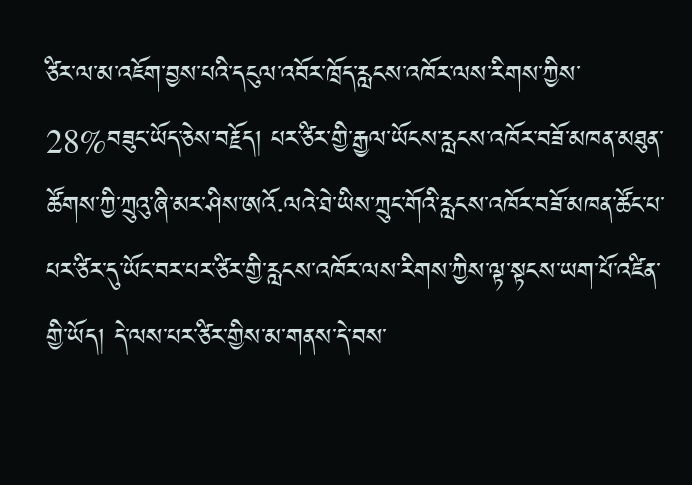ཙིར་ལ་མ་འཇོག་བྱས་པའི་དངུལ་འབོར་ཁྲོད་རླངས་འཁོར་ལས་རིགས་ཀྱིས་28%བཟུང་ཡོད་ཅེས་བརྗོད། པར་ཙིར་གྱི་རྒྱལ་ཡོངས་རླངས་འཁོར་བཟོ་མཁན་མཐུན་ཚོགས་ཀྱི་ཀྲུའུ་ཞི་མར་ཤིས་ཨའོ·ལའེ་ཐེ་ཡིས་ཀྲུང་གོའི་རླངས་འཁོར་བཟོ་མཁན་ཚོང་པ་པར་ཙིར་དུ་ཡོང་བར་པར་ཙིར་གྱི་རླངས་འཁོར་ལས་རིགས་ཀྱིས་ལྟ་སྟངས་ཡག་པོ་འཛིན་གྱི་ཡོད། དེ་ལས་པར་ཙིར་གྱིས་མ་གནས་དེ་བས་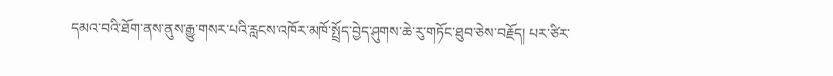དམའ་བའི་ཐོག་ནས་ནུས་རྒྱུ་གསར་པའི་རླངས་འཁོར་མཁོ་སྤྲོད་བྱེད་ཤུགས་ཆེ་རུ་གཏོང་ཐུབ་ཅེས་བརྗོད། པར་ཙིར་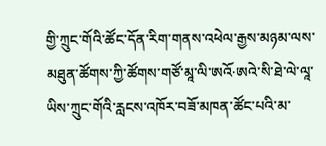གྱི་ཀྲུང་གོའི་ཚོང་དོན་རིག་གནས་འཕེལ་རྒྱས་མཉམ་ལས་མཐུན་ཚོགས་ཀྱི་ཚོགས་གཙོ་མཱ་ལི་ཨའོ·ཨའེ་སི་ཐེ་ལེ་ལཱ་ཡིས་ཀྲུང་གོའི་རླངས་འཁོར་བཟོ་མཁན་ཚོང་པའི་མ་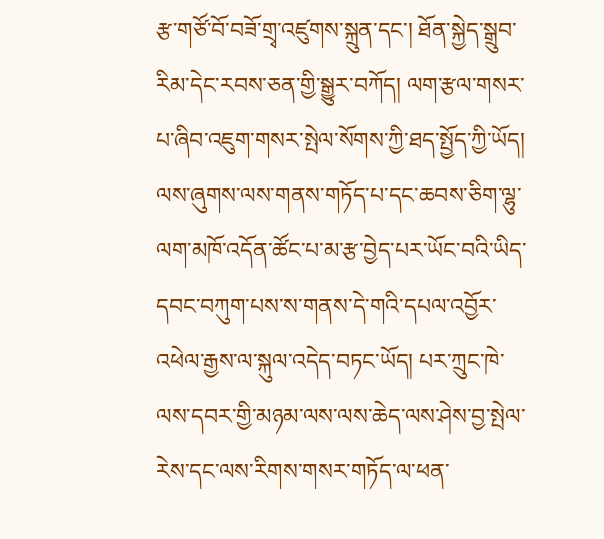རྩ་གཙོ་བོ་བཟོ་གྲྭ་འཛུགས་སྐྲུན་དང་། ཐོན་སྐྱེད་སྒྲུབ་རིམ་དེང་རབས་ཅན་གྱི་སྒྱུར་བཀོད། ལག་རྩལ་གསར་པ་ཞིབ་འཇུག་གསར་སྤེལ་སོགས་ཀྱི་ཐད་སྤྱོད་ཀྱི་ཡོད། ལས་ཞུགས་ལས་གནས་གཏོད་པ་དང་ཆབས་ཅིག་ལྷུ་ལག་མཁོ་འདོན་ཚོང་པ་མ་རྩ་བྱེད་པར་ཡོང་བའི་ཡིད་དབང་བཀུག་པས་ས་གནས་དེ་གའི་དཔལ་འབྱོར་འཕེལ་རྒྱས་ལ་སྐུལ་འདེད་བཏང་ཡོད། པར་ཀྲུང་ཁེ་ལས་དབར་གྱི་མཉམ་ལས་ལས་ཆེད་ལས་ཤེས་བྱ་སྤེལ་རེས་དང་ལས་རིགས་གསར་གཏོད་ལ་ཕན་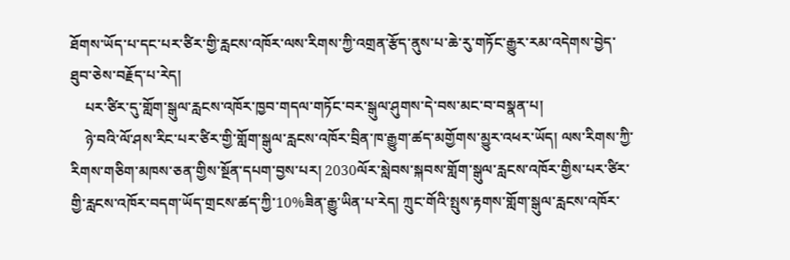ཐོགས་ཡོད་པ་དང་པར་ཙིར་གྱི་རླངས་འཁོར་ལས་རིགས་ཀྱི་འགྲན་རྩོད་ནུས་པ་ཆེ་རུ་གཏོང་རྒྱུར་རམ་འདེགས་བྱེད་ཐུབ་ཅེས་བརྗོད་པ་རེད།
    པར་ཙིར་དུ་གློག་སྒུལ་རླངས་འཁོར་ཁྱབ་གདལ་གཏོང་བར་སྒུལ་ཤུགས་དེ་བས་མང་བ་བསྣན་པ།
    ཉེ་བའི་ལོ་ཤས་རིང་པར་ཙིར་གྱི་གློག་སྒུལ་རླངས་འཁོར་བྲིན་ཁ་རྒྱུག་ཚད་མགྱོགས་མྱུར་འཕར་ཡོད། ལས་རིགས་ཀྱི་རིགས་གཅིག་མཁས་ཅན་གྱིས་སྔོན་དཔག་བྱས་པར། 2030ལོར་སླེབས་སྐབས་གློག་སྒུལ་རླངས་འཁོར་གྱིས་པར་ཙིར་གྱི་རླངས་འཁོར་བདག་ཡོད་གྲངས་ཚད་ཀྱི་10%ཟིན་རྒྱུ་ཡིན་པ་རེད། ཀྲུང་གོའི་སྤུས་རྟགས་གློག་སྒུལ་རླངས་འཁོར་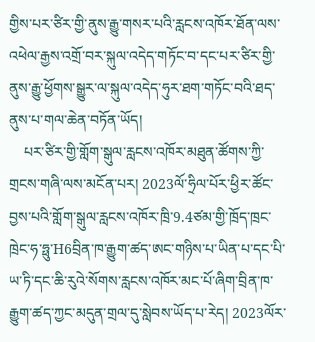གྱིས་པར་ཙིར་གྱི་ནུས་རྒྱུ་གསར་པའི་རླངས་འཁོར་ཐོན་ལས་འཕེལ་རྒྱས་འགྲོ་བར་སྐུལ་འདེད་གཏོང་བ་དང་པར་ཙིར་གྱི་ནུས་རྒྱུ་ཕྱོགས་སྒྱུར་ལ་སྐུལ་འདེད་ཧུར་ཐག་གཏོང་བའི་ཐད་ནུས་པ་གལ་ཆེན་བཏོན་ཡོད།
    པར་ཙིར་གྱི་གློག་སྒུལ་རླངས་འཁོར་མཐུན་ཚོགས་ཀྱི་གྲངས་གཞི་ལས་མངོན་པར། 2023ལོ་ཧྲིལ་པོར་ཕྱིར་ཚོང་བྱས་པའི་གློག་སྒུལ་རླངས་འཁོར་ཁྲི་9.4ཙམ་གྱི་ཁྲོད་ཁྲང་ཁྲེང་ཧ་ཧྥུ་H6བྲིན་ཁ་རྒྱུག་ཚད་ཨང་གཉིས་པ་ཡིན་པ་དང་པི་ཡ་ཏི་དང་ཆི་རུའེ་སོགས་རླངས་འཁོར་མང་པོ་ཞིག་བྲིན་ཁ་རྒྱུག་ཚད་ཀྱང་མདུན་གྲལ་དུ་སླེབས་ཡོད་པ་རེད། 2023ལོར་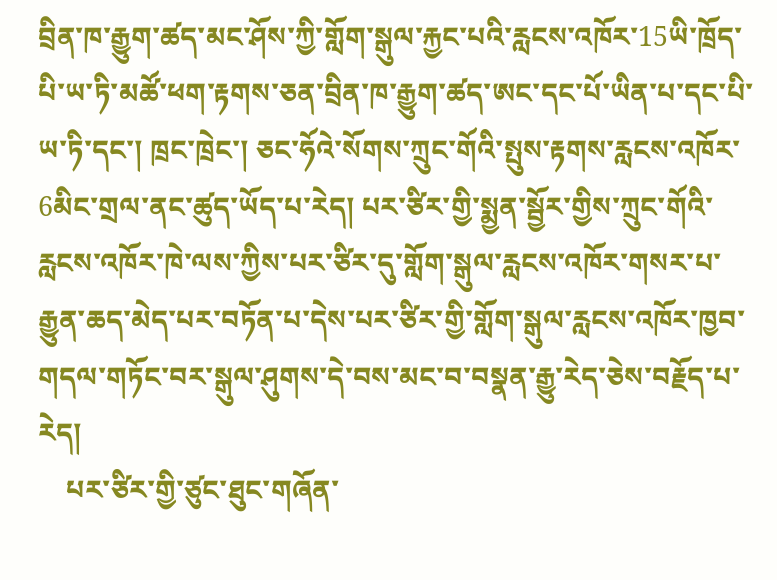བྲིན་ཁ་རྒྱུག་ཚད་མང་ཤོས་ཀྱི་གློག་སྒུལ་རྐྱང་པའི་རླངས་འཁོར་15ཡི་ཁྲོད་པི་ཡ་ཏི་མཚོ་ཕག་རྟགས་ཅན་བྲིན་ཁ་རྒྱུག་ཚད་ཨང་དང་པོ་ཡིན་པ་དང་པི་ཡ་ཏི་དང་། ཁྲང་ཁྲེང་། ཅང་ཧོའེ་སོགས་ཀྲུང་གོའི་སྤུས་རྟགས་རླངས་འཁོར་6མིང་གྲལ་ནང་ཚུད་ཡོད་པ་རེད། པར་ཙིར་གྱི་སྨྱན་སྦྱོར་གྱིས་ཀྲུང་གོའི་རླངས་འཁོར་ཁེ་ལས་ཀྱིས་པར་ཙིར་དུ་གློག་སྒུལ་རླངས་འཁོར་གསར་པ་རྒྱུན་ཆད་མེད་པར་བཏོན་པ་དེས་པར་ཙིར་གྱི་གློག་སྒུལ་རླངས་འཁོར་ཁྱབ་གདལ་གཏོང་བར་སྒུལ་ཤུགས་དེ་བས་མང་བ་བསྣན་རྒྱུ་རེད་ཅེས་བརྗོད་པ་རེད།
    པར་ཙིར་གྱི་ཙུང་ཐུང་གཞོན་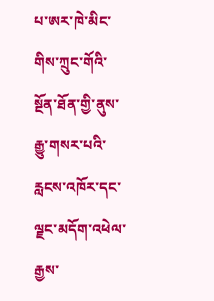པ་ཨར་ཁེ་མིང་གིས་ཀྲུང་གོའི་སྔོན་ཐོན་གྱི་ནུས་རྒྱུ་གསར་པའི་རླངས་འཁོར་དང་ལྗང་མདོག་འཕེལ་རྒྱས་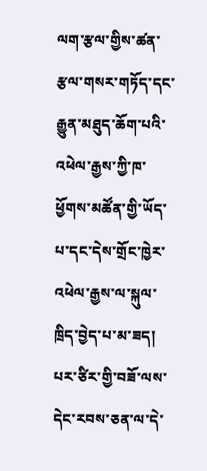ལག་རྩལ་གྱིས་ཚན་རྩལ་གསར་གཏོད་དང་རྒྱུན་མཐུད་ཆོག་པའི་འཕེལ་རྒྱས་ཀྱི་ཁ་ཕྱོགས་མཚོན་གྱི་ཡོད་པ་དང་དེས་གྲོང་ཁྱེར་འཕེལ་རྒྱས་ལ་སྐུལ་ཁྲིད་བྱེད་པ་མ་ཟད། པར་ཙིར་གྱི་བཟོ་ལས་དེང་རབས་ཅན་ལ་དེ་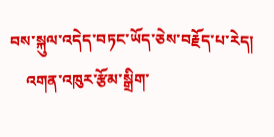བས་སྐུལ་འདེད་བཏང་ཡོད་ཅེས་བརྗོད་པ་རེད།
    འགན་འཁུར་རྩོམ་སྒྲིག་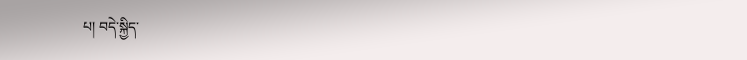པ། བདེ་སྐྱིད་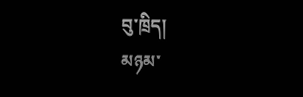བུ་ཁྲིད།
མཉམ་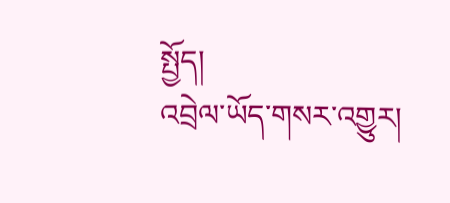སྤྱོད།
འབྲེལ་ཡོད་གསར་འགྱུར།